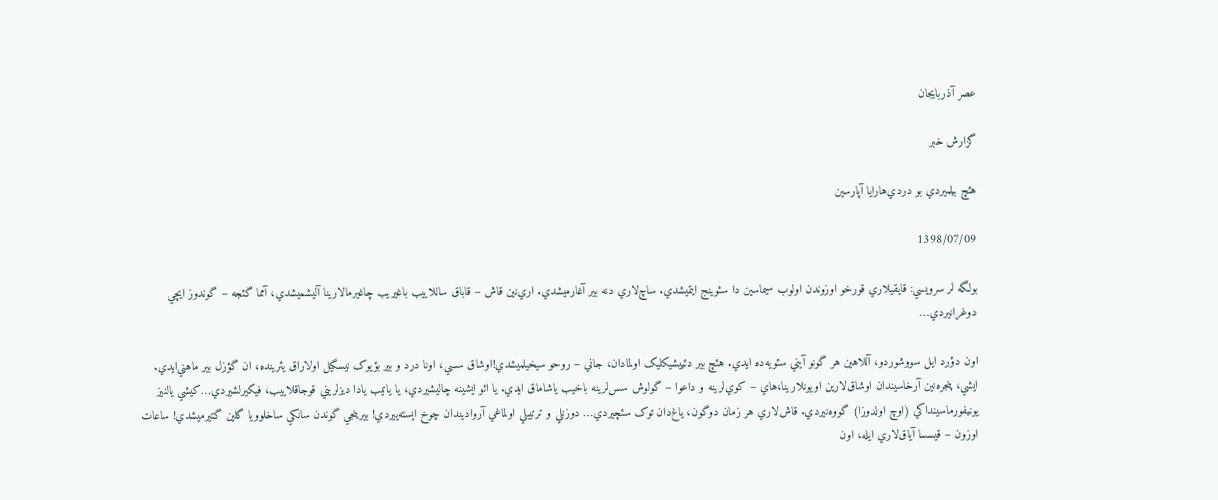عصر آذربایجان

گزارش خبر

هئچ بيلميردي بو دردي‌هارايا آپارسين

1398/07/09

بولگه لر سرويسي: قايقيلاري قورخو اوزوندن اولوب سيماسين دا سئوينج ايتميشدي. ساچ‌لاري دنه بير آغارميشدي. اري‌نين قاش – قاباق ساللاييب باغيريب چاغيرمالارينا آليشميشدي، آمما گئجه – گوندوز ايچي دوغرانيردي…

اون دؤرد ايل سووشوردو، آللاهين هر گونو آيني سئويه‌ده ايدي. هئچ بير دئييشيکليک اولمادان، جاني – روحو سيخيلميشدي!اوشاق سسي، اونا درد و بير بؤيوک نيسگيل اولاراق يئرينده، ان گؤزل بير ماهني‌ايدي. ايشي، پنجره‌نين آرخاسيندان اوشاق‌لارين اويونلارينا،‌هاي – کوي‌لرينه و داعوا – گولوش سس‌لرينه باخيب ياشاماق ايدي. يا ائو ايشينه چاليشيردي، يا ياتيب يادا ديزلريني قوجاقلاييب، فيکيرلشيردي…کيشي يالنيز يونيفورماسينداکي (اوچ اولدوزا) گووه‌نيردي. قاش‌لاري هر زمان دوگون، ياغ‌دان توک سئچيردي… دوزنلي و ترتيبلي اولماغي آرواديندان چوخ ايسته‌ييردي! بيرينجي گوندن سانکي ساخلوويا گلين گتيرميشدي! ساعات اوزون – قيسسا آياق‌لاري ايله، اون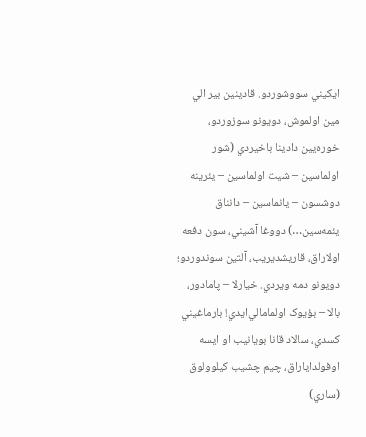ايکيني سووشوردو. قادينين بير الي مين اولموش، دويونو سوزوردو، خوره‌يين دادينا باخيردي (شور اولماسين – شيت اولماسين – يئرينه دوشسون – يانماسين – دانناق يئمه‌سين…) دووغا آشيني، سون دفعه اولاراق، قاريشديريب، آلتين سوندوردو؛ دويونو دمه ويردي. خيارلا – پامادور، بالا – بؤيوک اولمامالي‌ايدي! بارماغيني کسدي، سالاد قانا بويانيب او ايسه اوفولداياراق، چيم چشيب کيلوولوق (ساري)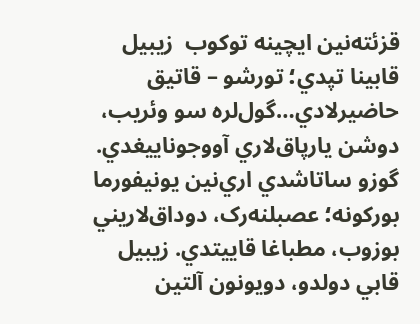قزئته‌نين ايچينه توکوب  زيبيل قابينا تپدي؛ تورشو – قاتيق حاضيرلادي…گول‌لره سو وئريب، دوشن يارپاق‌لاري آووجونا‌ييغدي. گوزو ساتاشدي اري‌نين يونيفورما بورکونه؛ عصبلنه‌رک، دوداق‌لاريني بوزوب، مطباغا قاييتدي. زيبيل قابي دولدو، دويونون آلتين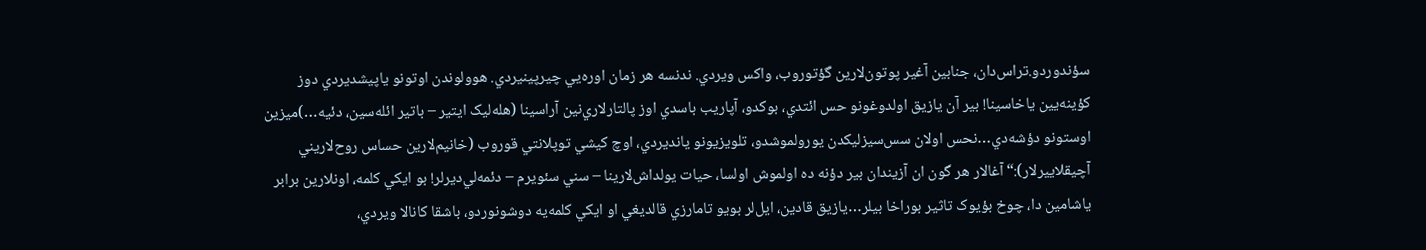سؤندوردو.تراس‌دان، جنابين آغير پوتون‌لارين گؤتوروب، واکس ويردي. ندنسه هر زمان اوره‌يي چيرپينيردي. هوولوندن اوتونو ياپيشديردي دوز کؤينه‌يين ياخاسينا! بير آن يازيق اولدوغونو حس ائتدي، بوکدو، آپاريب باسدي اوز پالتارلاري‌نين آراسينا (هله‌ليک ايتير – باتير ائله‌سين، دئيه…)ميزين اوستونو دؤشه‌دي…نحس اولان سس‌سيزليکدن يورولموشدو، تلويزيونو يانديردي، اوچ کيشي توپلانتي قوروب (خانيم‌لارين حساس روح‌لاريني آچيقلاييرلار):“آغالار هر گون ان آزيندان بير دؤنه ده اولموش اولسا، حيات يولداش‌لارينا – سني سئويرم – دئمه‌لي‌ديرلر! بو ايکي کلمه، اونلارين برابر ياشامين دا، چوخ بؤيوک تاثير بوراخا بيلر…يازيق قادين، ايل‌لر بويو تامارزي قالديغي او ايکي کلمه‌يه دوشونوردو، باشقا کانالا ويردي،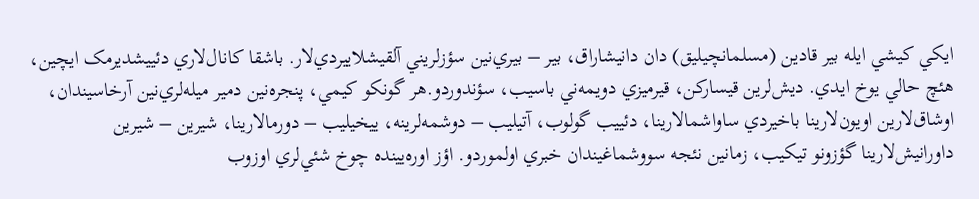ايکي کيشي ايله بير قادين (مسلمانچيليق) دان دانيشاراق، بير – بيري‌نين سؤزلريني آلقيشلاييردي‌لار. باشقا کانال‌لاري دئييشديرمک ايچين، هئچ حالي يوخ ايدي. ديش‌لرين قيسارکن، قيرميزي دويمه‌ني باسيب، سؤندوردو.هر گونکو کيمي، پنجره‌نين دمير ميله‌لري‌نين آرخاسيندان، اوشاق‌لارين اويون‌لارينا باخيردي ساواشمالارينا، دئييب گولوب، آتيليب – دوشمه‌لرينه،‌ ييخيليب – دورمالارينا، شيرين – شيرين داورانيش‌لارينا گؤزونو تيکيب، زمانين نئجه سووشماغيندان خبري اولموردو. اؤز اوره‌يينده چوخ شئي‌لري اوزوب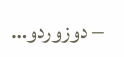– دوزوردو…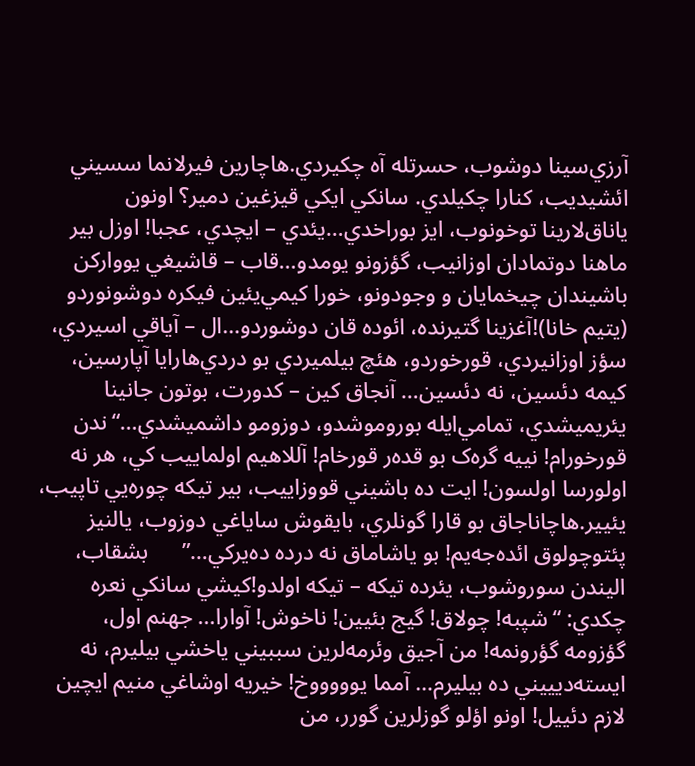آرزي‌سينا دوشوب، حسرتله آه چکيردي.هاچارين فيرلانما سسيني ائشيديب، کنارا چکيلدي. سانکي ايکي قيزغين دمير؟ اونون ياناق‌لارينا توخونوب، ايز بوراخدي…يئدي – ايچدي، عجبا! اوزل بير ماهنا دوتمادان اوزانيب، گؤزونو يومدو…قاب – قاشيغي يووارکن باشيندان چيخمايان و وجودونو، خورا کيمي‌‌يئين فيکره دوشونوردو (يتيم خانا)!آغزينا گتيرنده، ائوده قان دوشوردو…ال – آياقي اسيردي، سؤز اوزانيردي، قورخوردو، هئچ بيلميردي بو دردي‌هارايا آپارسين، کيمه دئسين، نه دئسين… آنجاق کين – کدورت، بوتون جانينا يئريميشدي، تمامي‌ايله بوروموشدو، دوزومو داشميشدي…“ندن قورخورام! نييه گره‌ک بو قده‌ر قورخام! آللاهيم اولماييب کي، هر نه اولورسا اولسون! ايت ده باشيني قووزاييب، بير تيکه چوره‌يي تاپيب، يئيير.هاچاناجاق بو قارا گونلري، بايقوش ساياغي دوزوب، يالنيز پئتوچولوق ائده‌جه‌يم! بو ياشاماق نه درده ده‌يرکي…”      بشقاب، اليندن سوروشوب، يئرده تيکه – تيکه اولدو!کيشي سانکي نعره چکدي: “شپبه! چولاق! گيج بئيين! ناخوش! آوارا… جهنم اول، گؤزومه گؤرونمه! من آجيق وئرمه‌لرين سببيني ياخشي بيليرم، نه ايسته‌ديييني ده بيليرم… آمما يوووووخ! خيريه اوشاغي منيم ايچين لازم دئييل! اونو اؤلو گوزلرين گورر، من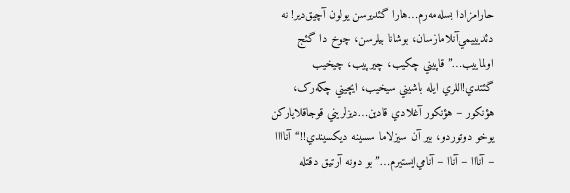حارامزادا بسله‌مه‌رم…هارا گئديرسن يولون آچيق‌دير! نه دئديييمي‌آنلامازسان، بوشانا بيلرسن، چوخ دا گئج اولماييب…”قاپيني چکيب، چيرپيب، چيخيب گئتدي!اللري ايله باشيني سيخيب، ايچيني چکه‌رک، هؤنکور – هؤنکور آغلادي قادين…ديزلريني قوجاقلايارکن يوخو دوتوردو، بير آن سيزلاما سسينه ديکسيندي!!“آناااا – آنااا – آناا – آنامي‌ايستيرم…”بو دونه آرتيق دقتله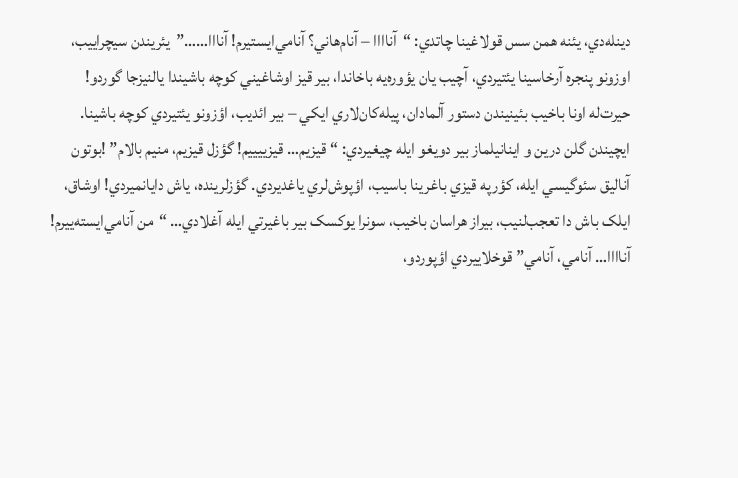دينله‌دي، يئنه همن سس قولاغينا چاتدي: “آناااا – آنام‌هاني؟ آنامي‌ايستيرم! آنااا……”يئريندن سيچراييب، اوزونو پنجره آرخاسينا يئتيردي، آچيب يان يؤوره‌يه باخاندا، بير قيز اوشاغيني کوچه باشيندا يالنيزجا گوردو! حيرت‌له اونا باخيب بئينيندن دستور آلمادان، پيله‌کان‌لاري ايکي – بير ائديب، اؤزونو يئتيردي کوچه باشينا. ايچيندن گلن درين و اينانيلماز بير دويغو ايله چيغيردي: “قيزيم… قيزييييم! گؤزل قيزيم، منيم بالام” !بوتون آناليق سئوگيسي ايله، کؤرپه قيزي باغرينا باسيب، اؤپوش‌لري ياغديردي. گؤزلرينده، ياش دايانميردي! اوشاق، ايلک باش دا تعجب‌لنيب، بيراز هراسان باخيب، سونرا يوکسک بير باغيرتي ايله آغلادي… “من آنامي‌ايسته‌ييرم! آناااا… آنامي، آنامي” قوخلاييردي اؤپوردو،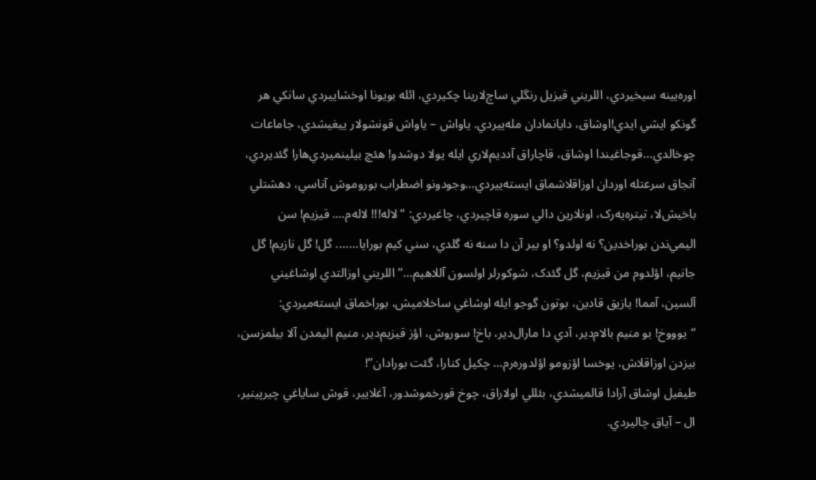اوره‌يينه سيخيردي، اللريني قيزيل رنگلي ساچ‌لارينا چکيردي، ائله بويونا اوخشاييردي سانکي هر گونکو ايشي ايدي!اوشاق، دايانمادان مله‌ييردي. ياواش – ياواش قونشولار ‌ييغيشدي، جاماعات چوخالدي…قوجاغيندا اوشاق، قاچاراق آدديم‌لاري ايله يولا دوشدو! هئچ بيلينميردي‌هارا گئديردي، آنجاق سرعتله اوردان اوزاقلاشماق ايسته‌ييردي…وجودونو اضطراب بوروموش آناسي، دهشتلي باخيش‌لا، تيتره‌يه‌رک، اونلارين دالي سوره قاچيردي، چاغيردي: “لاله!!! لاله‌م…. قيزيم! سن اليمي‌ندن بوراخدين؟ نه اولدو؟ او بير آن دا سنه نه گلدي، سني کيم بورايا……. گل! گل نازيم! گل جانيم، اؤلدوم من قيزيم، گل گئدک، شوکورلر اولسون آللاهيم…” اللريني اوزالتدي اوشاغيني آلسين، آمما! يازيق قادين، بوتون گوجو ايله اوشاغي ساخلاميش، بوراخماق ايسته‌ميردي: “يوووخ! بو منيم بالام‌دير، آدي دا مارال‌دير، باخ! سوروش، اؤز قيزيم‌دير، منيم اليمدن آلا بيلمزسن، بيزدن اوزاقلاش، يوخسا اؤزومو اؤلدوره‌رم… چکيل کنارا، گئت بورادان”!
طيفيل اوشاق آرادا قالميشدي، بئللي اولاراق، چوخ قورخموشدور، آغلايير، قوش ساياغي چيرپينير، ال – آياق چاليردي.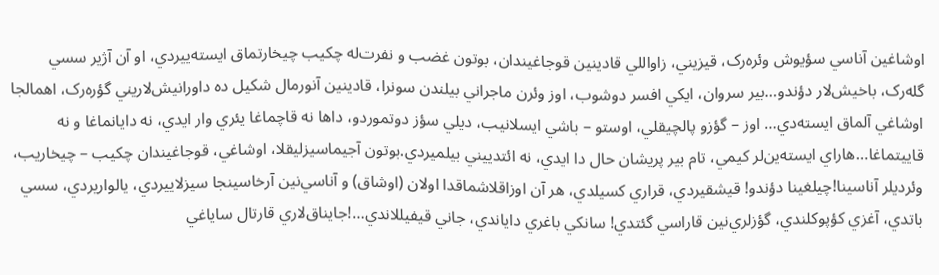اوشاغين آناسي سؤيوش وئره‌رک، قيزيني، زاواللي قادينين قوجاغيندان، بوتون غضب و نفرت‌له چکيب چيخارتماق ايسته‌ييردي، او آن آژير سسي گله‌رک، باخيش‌لار دؤندو…بير سروان، ايکي افسر دوشوب، اوز وئرن ماجراني بيلندن سونرا، قادينين آنورمال شکيل ده داورانيش‌لاريني گؤره‌رک، اهمالجا اوشاغي آلماق ايسته‌دي… اوز – گؤزو پالچيقلي، اوستو – باشي ايسلانيب، ديلي سؤز دوتموردو، داها نه قاچماغا يئري وار ايدي، نه دايانماغا و نه قاييتماغا…هاراي ايسته‌ين‌لر کيمي، تام بير پريشان حال دا ايدي، نه ائتدييني بيلميردي.بوتون آجيماسيزليقلا، اوشاغي، قوجاغيندان چکيب – چيخاريب، وئرديلر آناسينا!چيلغينا دؤندو! قيشقيردي، قراري کسيلدي، هر آن اوزاقلاشماقدا اولان (اوشاق) و آناسي‌نين آرخاسينجا سيزلاييردي، يالواريردي، سسي باتدي، آغزي کؤپوکلندي، گؤزلري‌نين قاراسي گئتدي! سانکي باغري داياندي، جاني قيفيللاندي…!جايناق‌لاري قارتال ساياغي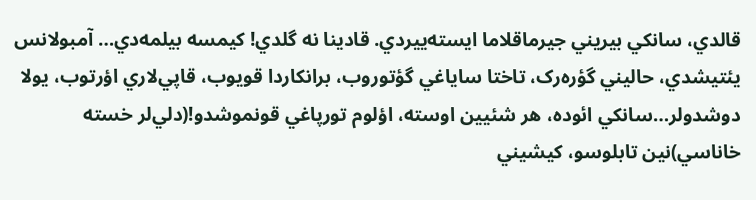قالدي، سانکي بيريني جيرماقلاما ايسته‌ييردي. قادينا نه گلدي! کيمسه بيلمه‌دي… آمبولانس يئتيشدي، حاليني گؤره‌رک، تاختا ساياغي گؤتوروب، برانکاردا قويوب، قاپي‌لاري اؤرتوب، يولا دوشدولر…سانکي ائوده، هر شئيين اوسته، اؤلوم تورپاغي قونموشدو!(دلي‌لر خسته خاناسي)نين تابلوسو، کيشيني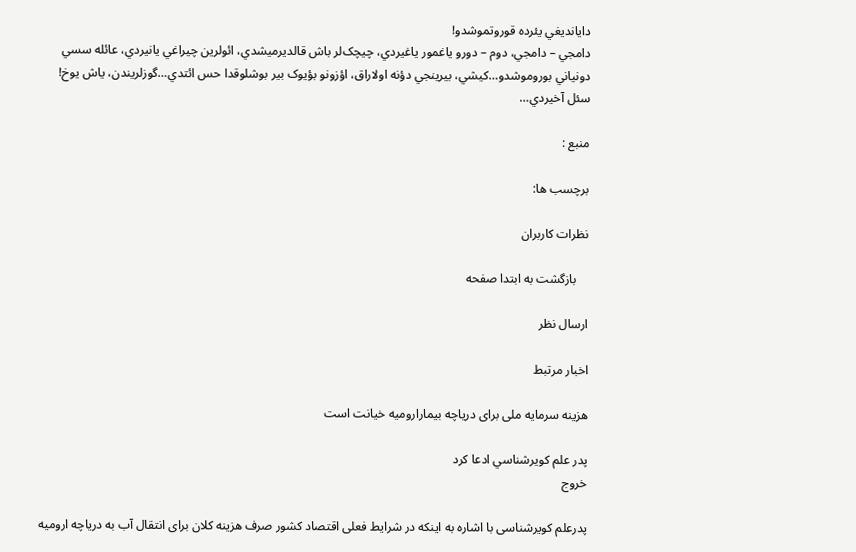دايانديغي يئرده قوروتموشدو!
دامجي – دامجي، دوم – دورو ياغمور ياغيردي، چيچک‌لر باش قالديرميشدي، ائولرين چيراغي يانيردي، عائله سسي دونياني بوروموشدو…کيشي، بيرينجي دؤنه اولاراق، اؤزونو بؤيوک بير بوشلوقدا حس ائتدي…گوزلريندن، ياش يوخ! سئل آخيردي…

منبع :

برچسب ها:

نظرات کاربران

    بازگشت به ابتدا صفحه

ارسال نظر

اخبار مرتبط

هزینه سرمایه ملی برای دریاچه ‌بیمارارومیه خیانت است

پدر علم کويرشناسي ادعا كرد
خروج

پدرعلم کویرشناسی با اشاره به اینکه در شرایط فعلی اقتصاد کشور صرف هزینه کلان برای انتقال آب به دریاچه ارومیه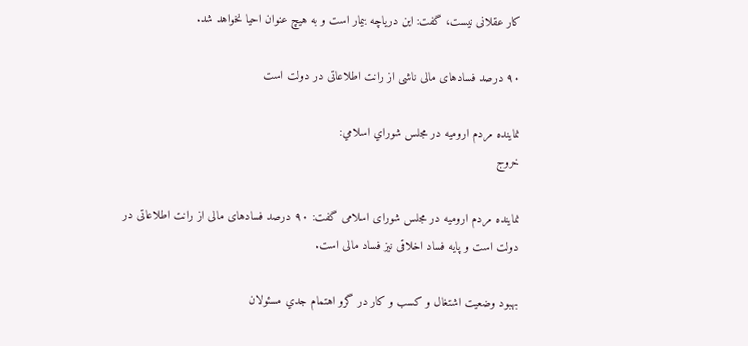کار عقلانی نیست، گفت: این دریاچه بیمار است و به هیچ عنوان احیا نخواهد شد.

۹۰ درصد فسادهای مالی ناشی از رانت اطلاعاتی در دولت است

نماينده مردم اروميه در مجلس شوراي اسلامي:
خروج

نماینده مردم ارومیه در مجلس شورای اسلامی گفت: ۹۰ درصد فسادهای مالی از رانت اطلاعاتی در دولت است و پایه فساد اخلاقی نیز فساد مالی است.

بهبود وضعيت اشتغال و کسب و کار در گرو اهتمام جدي مسئولان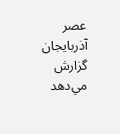عصر آذربایجان گزارش مي‌دهد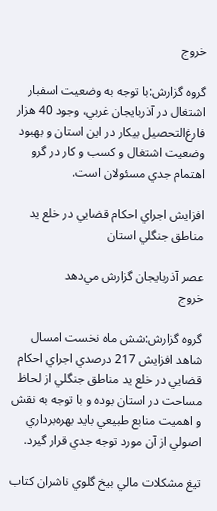خروج

گروه گزارش:با توجه به وضعيت اسفبار اشتغال در آذربايجان غربي، وجود 40 هزار فارغ‌التحصيل بيکار در اين استان و بهبود وضعيت اشتغال و کسب و کار در گرو اهتمام جدي مسئولان است.

افزايش اجراي احکام قضايي در خلع يد مناطق جنگلي استان

عصر آذربایجان گزارش مي‌دهد
خروج

گروه گزارش:شش ماه نخست امسال شاهد افزايش 217 درصدي اجراي احکام قضايي در خلع يد مناطق جنگلي از لحاظ مساحت در استان بوده و با توجه به نقش و اهميت منابع طبيعي بايد بهره‌برداري اصولي از آن مورد توجه جدي قرار گيرد.

تيغ مشکلات مالي بيخ‌ گلوي ناشران کتاب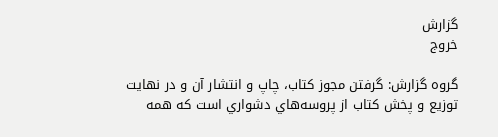گزارش
خروج

گروه گزارش: گرفتن مجوز کتاب، چاپ و انتشار آن و در ‌‌نهايت توزيع و پخش کتاب از پروسه‌هاي دشواري است که همه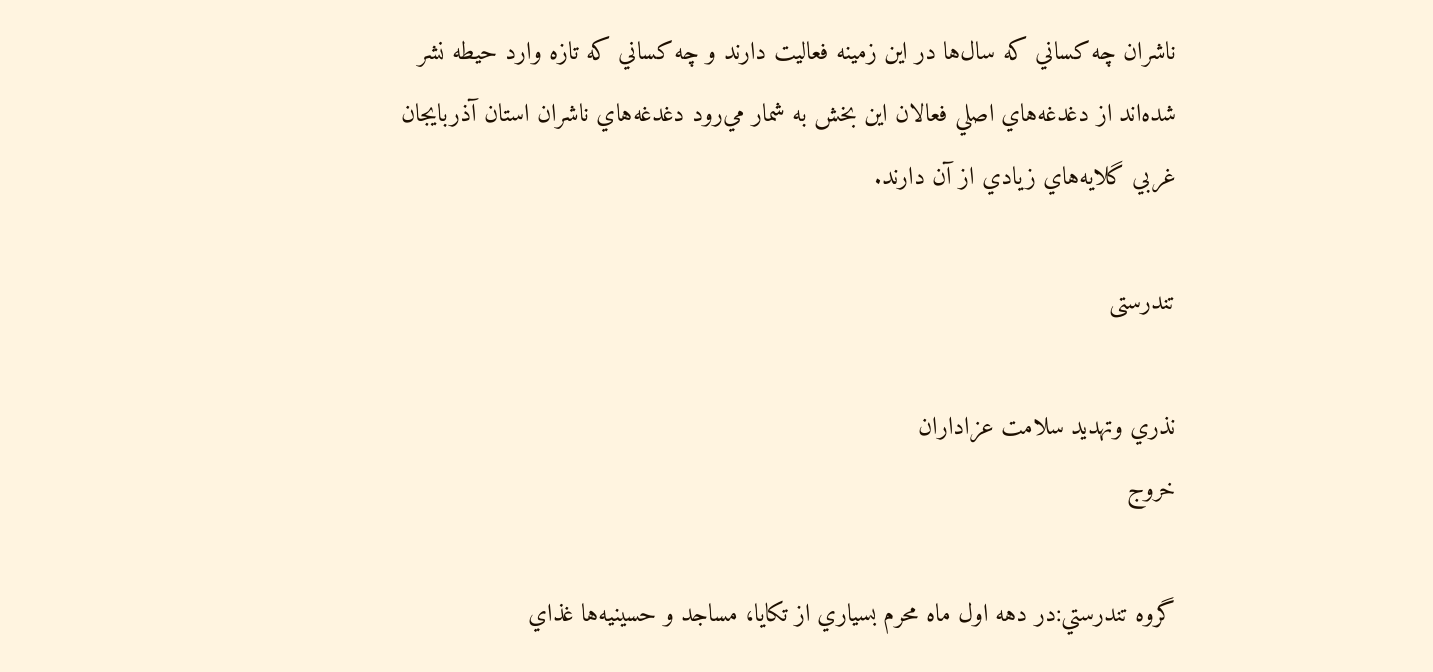ناشران چه کساني که سال‌ها در اين زمينه فعاليت دارند و چه کساني که تازه وارد حيطه نشر شده‌اند از دغدغه‌هاي اصلي فعالان اين بخش به شمار مي‌رود دغدغه‌هاي ناشران استان آذربايجان غربي گلايه‌هاي زيادي از آن دارند.

تندرستی

نذري وتهديد سلامت عزاداران
خروج

گروه تندرستي:در دهه اول ماه محرم بسياري از تكايا، مساجد و حسينيه‌ها غذاي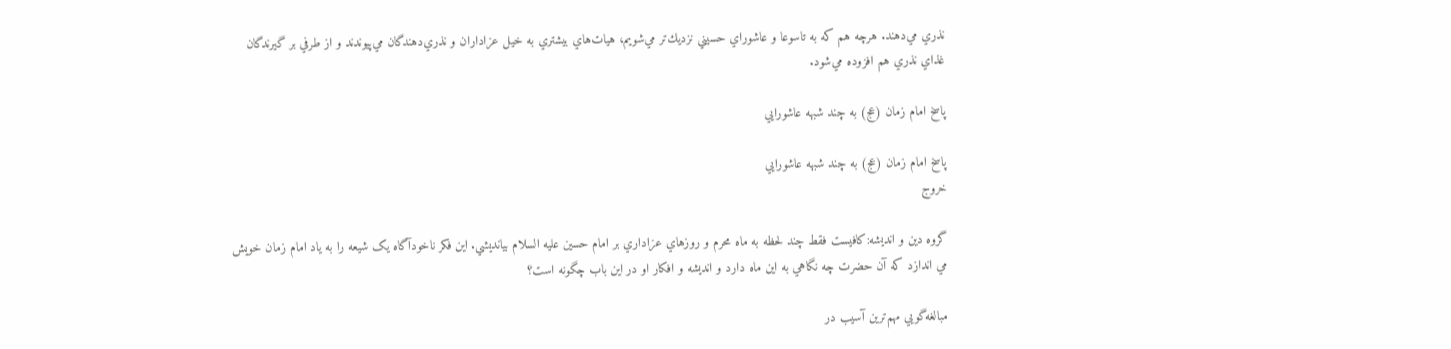نذري مي‌دهند. هرچه هم كه به تاسوعا و عاشوراي حسيني نزديك‌تر مي‌شويم، هيات‌هاي بيشتري به خيل عزاداران و نذري‌دهندگان مي‌پيوندند و از طرفي بر گيرندگان غذاي نذري هم افزوده مي‌شود.

پاسخ امام زمان (عج) به چند شبهه عاشورايي

پاسخ امام زمان (عج) به چند شبهه عاشورايي
خروج

گروه دين و انديشه:کافيست فقط چند لحظه به ماه محرم و روزهاي عزاداري بر امام حسين عليه السلام بيانديشي. اين فکر ناخودآگاه يک شيعه را به ياد امام زمان خويش مي اندازد که آن حضرت چه نگاهي به اين ماه دارد و انديشه و افکار او در اين باب چگونه است؟

مبالغه‌گويي مهم‌ترين آسيب در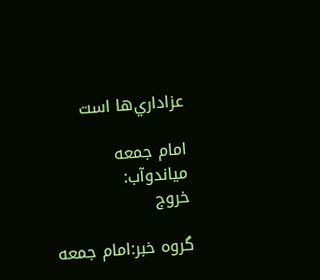عزاداري‌ها است

امام جمعه مياندوآب:
خروج

گروه خبر:امام جمعه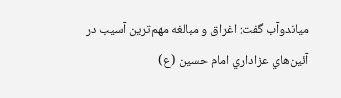مياندوآب گفت: اغراق و مبالغه مهم‌ترين آسيب در آئين‌‌هاي عزاداري امام حسين (ع)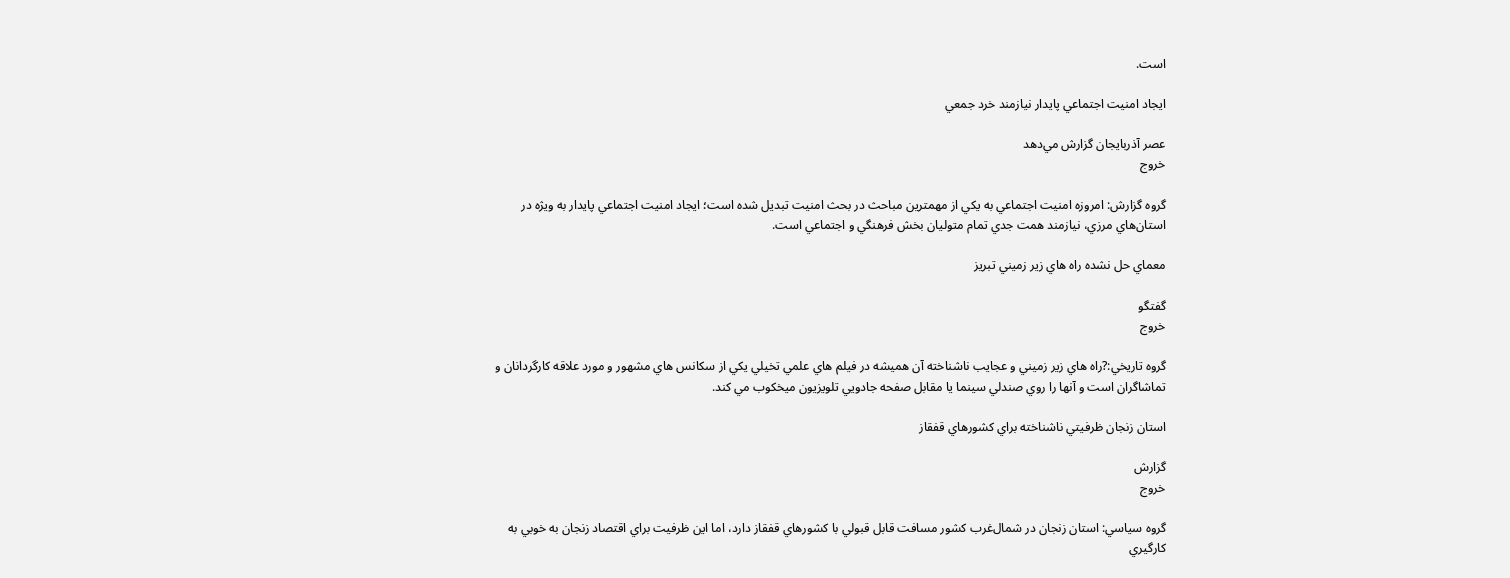است.

ايجاد امنيت اجتماعي پايدار نيازمند خرد جمعي

عصر آذربايجان گزارش مي‌دهد
خروج

گروه گزارش: امروزه امنيت اجتماعي به يکي از مهمترين مباحث در بحث امنيت تبديل شده است؛ ايجاد امنيت اجتماعي پايدار به ويژه در استان‌هاي مرزي، نيازمند همت جدي تمام متوليان بخش فرهنگي و اجتماعي است.

معماي حل نشده راه هاي زير زميني تبريز

گفتگو
خروج

گروه تاريخي:?راه هاي زير زميني و عجايب ناشناخته آن هميشه در فيلم هاي علمي تخيلي يکي از سکانس هاي مشهور و مورد علاقه کارگردانان و تماشاگران است و آنها را روي صندلي سينما يا مقابل صفحه جادويي تلويزيون ميخکوب مي کند.

استان زنجان ظرفيتي ناشناخته براي کشورهاي قفقاز

گزارش
خروج

گروه سياسي: استان زنجان در شمال‌غرب کشور مسافت قابل قبولي با کشورهاي قفقاز دارد، اما اين ظرفيت براي اقتصاد زنجان به خوبي به کارگيري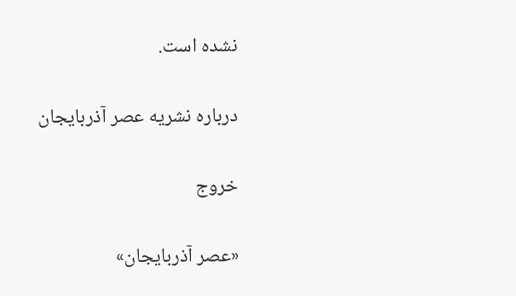نشده است.

درباره نشریه عصر آذربایجان

خروج

«عصر آذربایجان»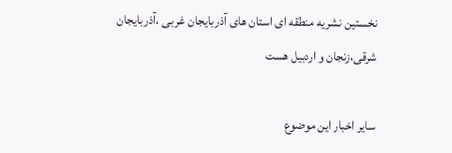نخستین نشریه منطقه ای استان های آذربایجان غربی ،آذربایجان شرقی،زنجان و اردبیل هست

سایر اخبار این موضوع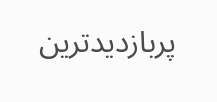پربازدیدترین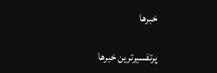خبرها

پرتفسیرترین خبرها